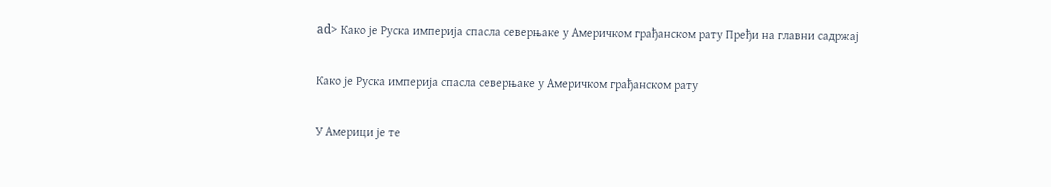ad> Како је Руска империја спасла северњаке у Америчком грађанском рату Пређи на главни садржај

Како је Руска империја спасла северњаке у Америчком грађанском рату

У Америци је те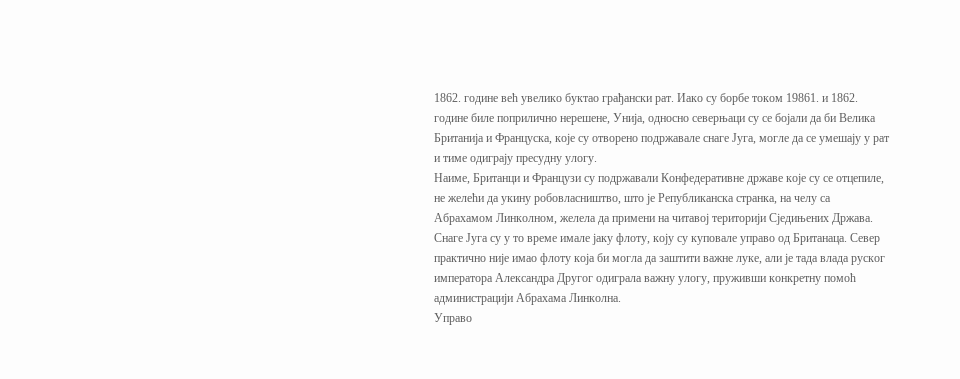1862. године већ увелико буктао грађански рат. Иако су борбе током 19861. и 1862. године биле поприлично нерешене, Унија, односно северњаци су се бојали да би Велика Британија и Француска, које су отворено подржавале снаге Југа, могле да се умешају у рат и тиме одиграју пресудну улогу.
Наиме, Британци и Французи су подржавали Конфедеративне државе које су се отцепиле, не желећи да укину робовласништво, што је Републиканска странка, на челу са Абрахамом Линколном, желела да примени на читавој територији Сједињених Држава.
Снаге Југа су у то време имале јаку флоту, коју су куповале управо од Британаца. Север практично није имао флоту која би могла да заштити важне луке, али је тада влада руског императора Александра Другог одиграла важну улогу, пруживши конкретну помоћ администрацији Абрахама Линколна.
Управо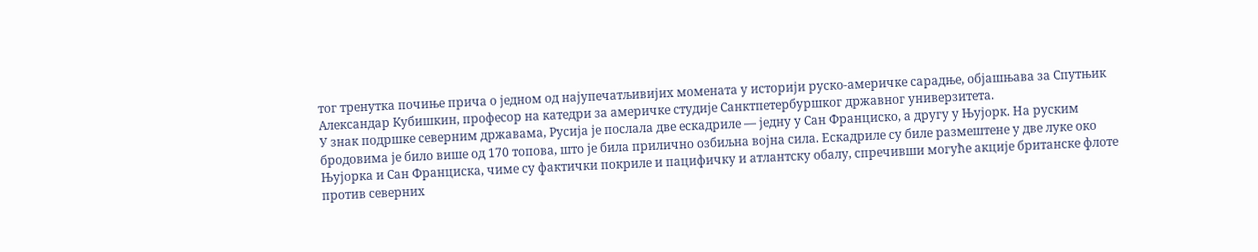тог тренутка почиње прича о једном од најупечатљивијих момената у историји руско-америчке сарадње, објашњава за Спутњик Александар Кубишкин, професор на катедри за америчке студије Санктпетербуршког државног универзитета.
У знак подршке северним државама, Русија је послала две ескадриле — једну у Сан Франциско, а другу у Њујорк. На руским бродовима је било више од 170 топова, што је била прилично озбиљна војна сила. Ескадриле су биле размештене у две луке око Њујорка и Сан Франциска, чиме су фактички покриле и пацифичку и атлантску обалу, спречивши могуће акције британске флоте против северних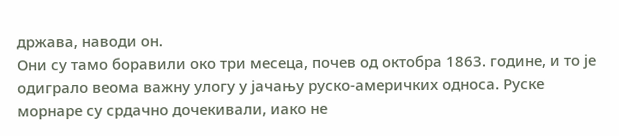држава, наводи он.
Они су тамо боравили око три месеца, почев од октобра 1863. године, и то је одиграло веома важну улогу у јачању руско-америчких односа. Руске морнаре су срдачно дочекивали, иако не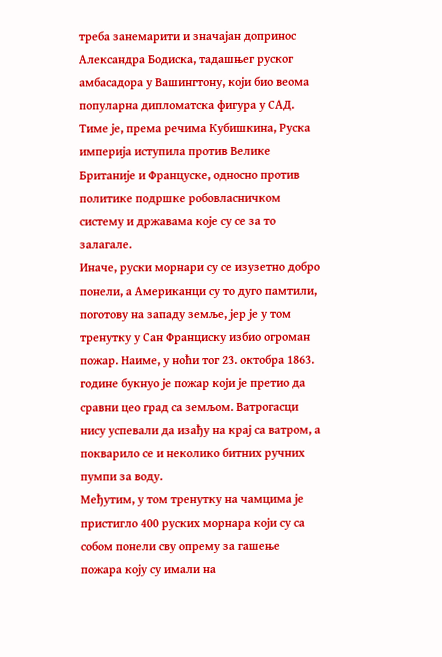треба занемарити и значајан допринос Александра Бодиска, тадашњег руског амбасадора у Вашингтону, који био веома популарна дипломатска фигура у САД.
Тиме је, према речима Кубишкина, Руска империја иступила против Велике Британије и Француске, односно против политике подршке робовласничком систему и државама које су се за то залагале.
Иначе, руски морнари су се изузетно добро понели, а Американци су то дуго памтили, поготову на западу земље, јер је у том тренутку у Сан Франциску избио огроман пожар. Наиме, у ноћи тог 23. октобра 1863. године букнуо је пожар који је претио да сравни цео град са земљом. Ватрогасци нису успевали да изађу на крај са ватром, а покварило се и неколико битних ручних пумпи за воду.
Међутим, у том тренутку на чамцима је пристигло 400 руских морнара који су са собом понели сву опрему за гашење пожара коју су имали на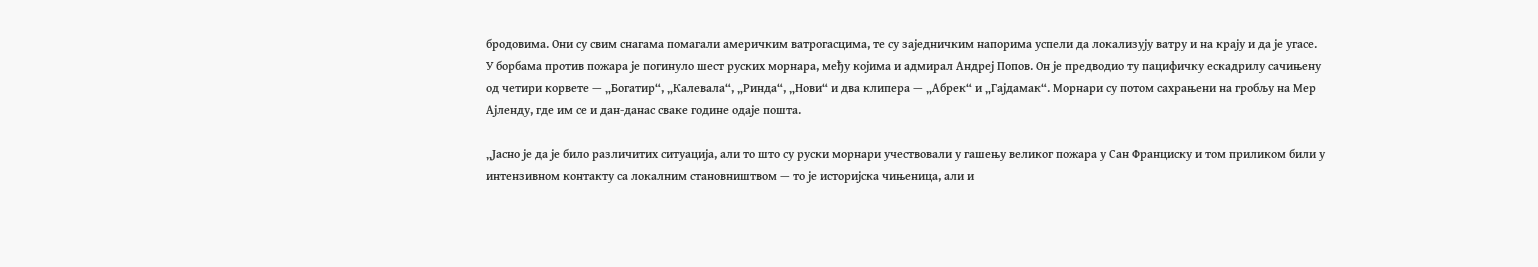бродовима. Они су свим снагама помагали америчким ватрогасцима, те су заједничким напорима успели да локализују ватру и на крају и да је угасе.
У борбама против пожара је погинуло шест руских морнара, међу којима и адмирал Андреј Попов. Он је предводио ту пацифичку ескадрилу сачињену од четири корвете — „Богатир“, „Калевала“, „Ринда“, „Нови“ и два клипера — „Абрек“ и „Гајдамак“. Морнари су потом сахрањени на гробљу на Мер Ајленду, где им се и дан-данас сваке године одаје пошта.

„Јасно је да је било различитих ситуација, али то што су руски морнари учествовали у гашењу великог пожара у Сан Франциску и том приликом били у интензивном контакту са локалним становништвом — то је историјска чињеница, али и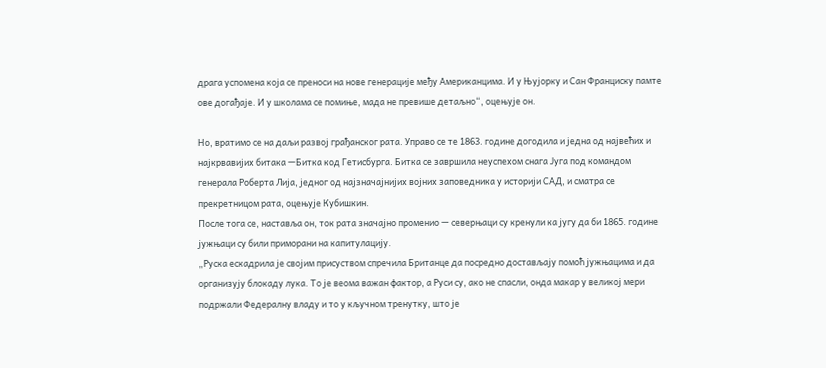драга успомена која се преноси на нове генерације међу Американцима. И у Њујорку и Сан Франциску памте ове догађаје. И у школама се помиње, мада не превише детаљно“, оцењује он.

Но, вратимо се на даљи развој грађанског рата. Управо се те 1863. године догодила и једна од највећих и најкрвавијих битака —Битка код Гетисбурга. Битка се завршила неуспехом снага Југа под командом генерала Роберта Лија, једног од најзначајнијих војних заповедника у историји САД, и сматра се прекретницом рата, оцењује Кубишкин.
После тога се, наставља он, ток рата значајно променио — северњаци су кренули ка југу да би 1865. године јужњаци су били приморани на капитулацију.
„Руска ескадрила је својим присуством спречила Британце да посредно достављају помоћ јужњацима и да организују блокаду лука. То је веома важан фактор, а Руси су, ако не спасли, онда макар у великој мери подржали Федералну владу и то у кључном тренутку, што је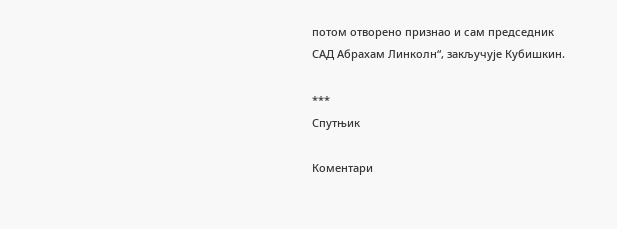потом отворено признао и сам председник САД Абрахам Линколн“, закључује Кубишкин.

***
Спутњик

Коментари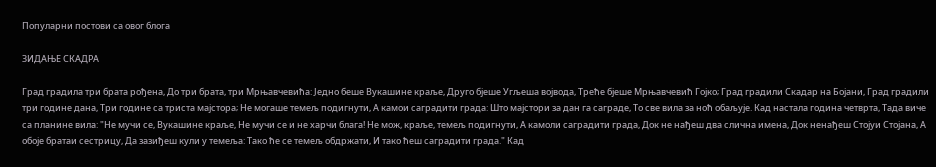Популарни постови са овог блога

ЗИДАЊЕ СКАДРА

Град градила три брата рођена, До три брата, три Мрњавчевића: Једно беше Вукашине краље, Друго бјеше Угљеша војвода, Треће бјеше Мрњавчевић Гојко; Град градили Скадар на Бојани, Град градили три године дана, Три године са триста мајстора; Не могаше темељ подигнути, А камои саградити града: Што мајстори за дан га саграде, То све вила за ноћ обаљује. Кад настала година четврта, Тада виче са планине вила: "Не мучи се, Вукашине краље, Не мучи се и не харчи блага! Не мож, краље, темељ подигнути, А камоли саградити града, Док не нађеш два слична имена, Док ненађеш Стојуи Стојана, А обоје братаи сестрицу, Да зазиђеш кули у темеља: Тако ће се темељ обдржати, И тако ћеш саградити града." Кад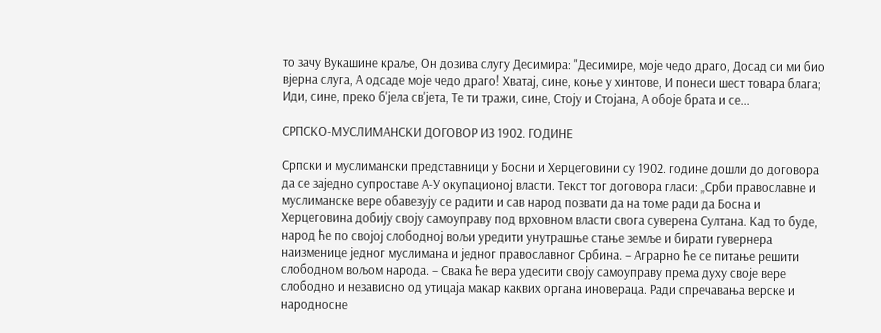то зачу Вукашине краље, Он дозива слугу Десимира: "Десимире, моје чедо драго, Досад си ми био вјерна слуга, А одсаде моје чедо драго! Хватај, сине, коње у хинтове, И понеси шест товара блага; Иди, сине, преко б'јела св'јета, Те ти тражи, сине, Стоју и Стојана, А обоје брата и се...

СРПСКО-МУСЛИМАНСКИ ДОГОВОР ИЗ 1902. ГОДИНЕ

Српски и муслимански представници у Босни и Херцеговини су 1902. године дошли до договора да се заједно супроставе А-У окупационој власти. Текст тог договора гласи: „Срби православне и муслиманске вере обавезују се радити и сав народ позвати да на томе ради да Босна и Херцеговина добију своју самоуправу под врховном власти свога суверена Султана. Кад то буде, народ ће по својој слободној вољи уредити унутрашње стање земље и бирати гувернера наизменице једног муслимана и једног православног Србина. – Аграрно ће се питање решити слободном вољом народа. – Свака ће вера удесити своју самоуправу према духу своје вере слободно и независно од утицаја макар каквих органа иновераца. Ради спречавања верске и народносне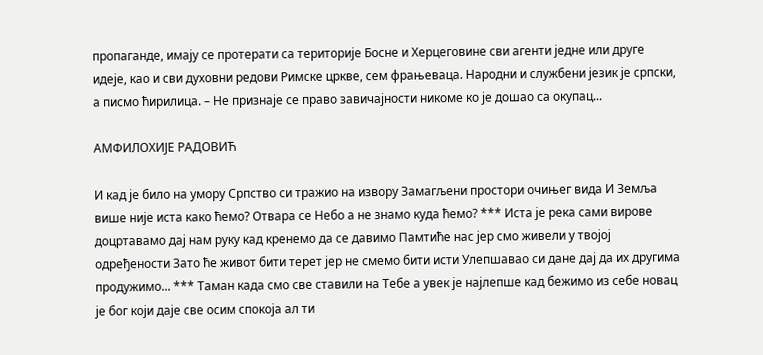пропаганде, имају се протерати са територије Босне и Херцеговине сви агенти једне или друге идеје, као и сви духовни редови Римске цркве, сем фрањеваца. Народни и службени језик је српски, а писмо ћирилица. – Не признаје се право завичајности никоме ко је дошао са окупац...

АМФИЛОХИЈЕ РАДОВИЋ

И кад је било на умору Српство си тражио на извору Замагљени простори очињег вида И Земља више није иста како ћемо? Отвара се Небо а не знамо куда ћемо? *** Иста је река сами вирове доцртавамо дај нам руку кад кренемо да се давимо Памтиће нас јер смо живели у твојој одређености Зато ће живот бити терет јер не смемо бити исти Улепшавао си дане дај да их другима продужимо... *** Таман када смо све ставили на Тебе а увек је најлепше кад бежимо из себе новац је бог који даје све осим спокоја ал ти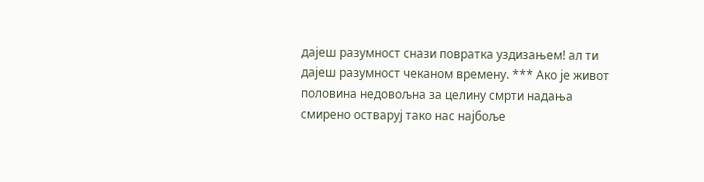дајеш разумност снази повратка уздизањем! ал ти дајеш разумност чеканом времену. *** Ако је живот половина недовољна за целину смрти надања смирено остваруј тако нас најбоље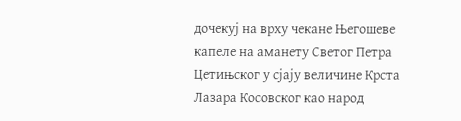дочекуј на врху чекане Његошеве капеле на аманету Светог Петра Цетињског у сјају величине Крста Лазара Косовског као народ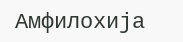Амфилохија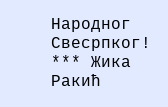Народног  Свесрпког! *** Жика Ракић